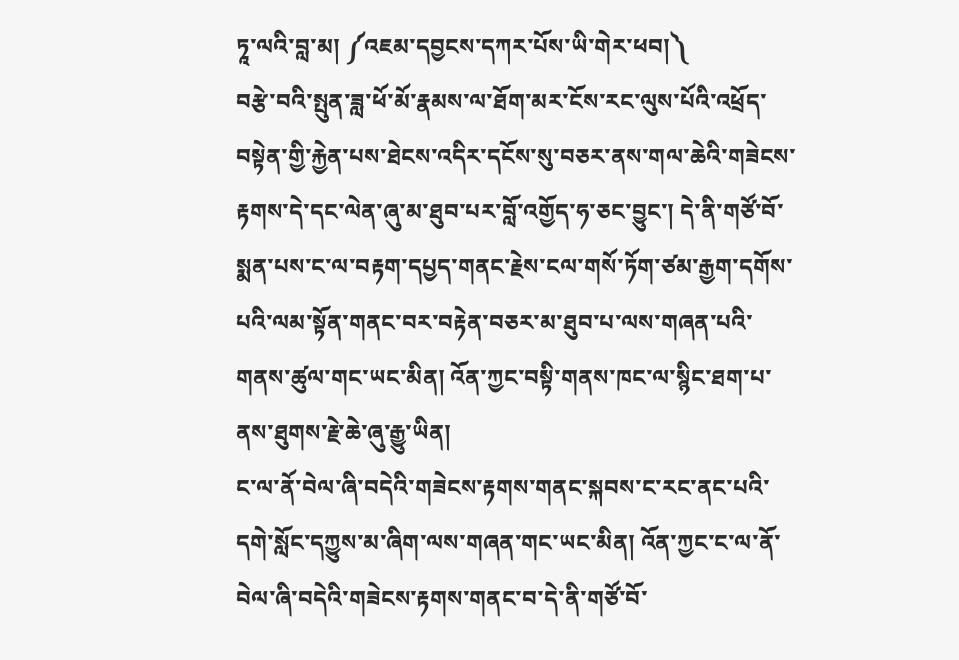ཏཱ་ལའི་བླ་མ། ༼འཇམ་དབྱངས་དཀར་པོས་ཡི་གེར་ཕབ།༽
བརྩེ་བའི་སྤུན་ཟླ་ཕོ་མོ་རྣམས་ལ་ཐོག་མར་ངོས་རང་ལུས་པོའི་འཕྲོད་བསྟེན་གྱི་རྐྱེན་པས་ཐེངས་འདིར་དངོས་སུ་བཅར་ནས་གལ་ཆེའི་གཟེངས་རྟགས་དེ་དང་ལེན་ཞུ་མ་ཐུབ་པར་བློ་འགྱོད་ཧ་ཅང་བྱུང་། དེ་ནི་གཙོ་བོ་སྨན་པས་ང་ལ་བརྟག་དཔྱད་གནང་རྗེས་ངལ་གསོ་ཏོག་ཙམ་རྒྱག་དགོས་པའི་ལམ་སྟོན་གནང་བར་བརྟེན་བཅར་མ་ཐུབ་པ་ལས་གཞན་པའི་གནས་ཚུལ་གང་ཡང་མིན། འོན་ཀྱང་བསྟི་གནས་ཁང་ལ་སྙིང་ཐག་པ་ནས་ཐུགས་རྗེ་ཆེ་ཞུ་རྒྱུ་ཡིན།
ང་ལ་ནོ་བེལ་ཞི་བདེའི་གཟེངས་རྟགས་གནང་སྐབས་ང་རང་ནང་པའི་དགེ་སློང་དཀྱུས་མ་ཞིག་ལས་གཞན་གང་ཡང་མིན། འོན་ཀྱང་ང་ལ་ནོ་བེལ་ཞི་བདེའི་གཟེངས་རྟགས་གནང་བ་དེ་ནི་གཙོ་བོ་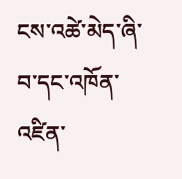ངས་འཚེ་མེད་ཞི་བ་དང་འཁོན་འཛིན་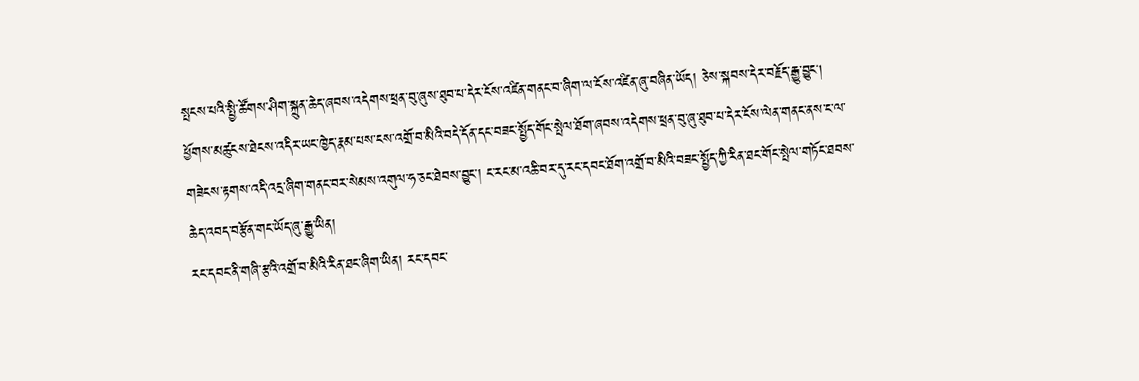སྤངས་པའི་སྤྱི་ཚོགས་ཤིག་སྐྲུན་ཆེད་ཞབས་འདེགས་ཕྲན་བུ་ཞུས་ཐུབ་པ་དེར་ངོས་འཛིན་གནང་བ་ཞིག་ལ་ངོས་འཛིན་ཞུ་བཞིན་ཡོད། ཅེས་སྐབས་དེར་བརྗོད་རྒྱུ་བྱུང།
ཕྱོགས་མཚུངས་ཐེངས་འདིར་ཡང་ཁྱེད་རྣམ་པས་ངས་འགྲོ་བ་མིའི་བདེ་དོན་དང་བཟང་སྤྱོད་གོང་སྤེལ་ཐོག་ཞབས་འདེགས་ཕྲན་བུ་ཞུ་ཐུབ་པ་དེར་ངོས་ལེན་གནང་ནས་ང་ལ་གཟེངས་རྟགས་འདི་འདྲ་ཞིག་གནང་བར་སེམས་འགུལ་ཧ་ཅང་ཐེབས་བྱུང་། ང་རང་མ་འཆི་བར་དུ་རང་དབང་ཐོག་འགྲོ་བ་མིའི་བཟང་སྤྱོད་ཀྱི་རིན་ཐང་གོང་སྤེལ་གཏོང་ཐབས་ཆེད་འབད་བརྩོན་གང་ཡོད་ཞུ་རྒྱུ་ཡིན།
རང་དབང་ནི་གཞི་རྩའི་འགྲོ་བ་མིའི་རིན་ཐང་ཞིག་ཡིན། རང་དབང་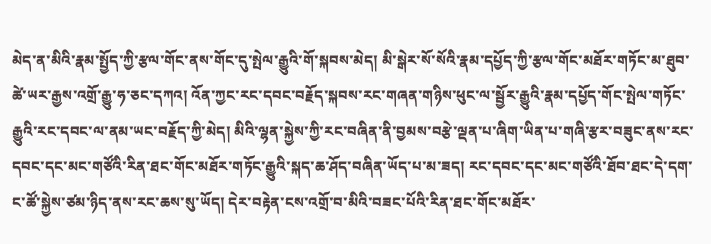མེད་ན་མིའི་རྣམ་སྤྱོད་ཀྱི་རྩལ་གོང་ནས་གོང་དུ་སྤེལ་རྒྱུའི་གོ་སྐབས་མེད། མི་སྒེར་སོ་སོའི་རྣམ་དཔྱོད་ཀྱི་རྩལ་གོང་མཐོར་གཏོང་མ་ཐུབ་ཚེ་ཡར་རྒྱས་འགྲོ་རྒྱུ་ཧ་ཅང་དཀའ། འོན་ཀྱང་རང་དབང་བརྗོད་སྐབས་རང་གཞན་གཉིས་ཕུང་ལ་སྦྱོར་རྒྱུའི་རྣམ་དཔྱོད་གོང་སྤེལ་གཏོང་རྒྱུའི་རང་དབང་ལ་ནམ་ཡང་བརྗོད་ཀྱི་མེད། མིའི་ལྷན་སྐྱེས་ཀྱི་རང་བཞིན་ནི་བྱམས་བརྩེ་ལྡན་པ་ཞིག་ཡིན་པ་གཞི་རྩར་བཟུང་ནས་རང་དབང་དང་མང་གཙོའི་རིན་ཐང་གོང་མཐོར་གཏོང་རྒྱུའི་སྐད་ཆ་ཤོད་བཞིན་ཡོད་པ་མ་ཟད། རང་དབང་དང་མང་གཙོའི་ཐོབ་ཐང་དེ་དག་ང་ཚོ་སྐྱེས་ཙམ་ཉིད་ནས་རང་ཆས་སུ་ཡོད། དེར་བརྟེན་ངས་འགྲོ་བ་མིའི་བཟང་པོའི་རིན་ཐང་གོང་མཐོར་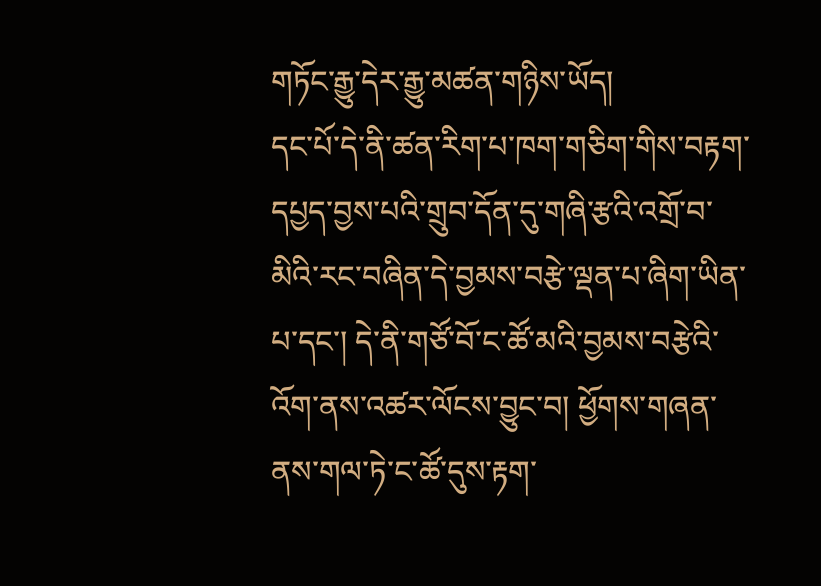གཏོང་རྒྱུ་དེར་རྒྱུ་མཚན་གཉིས་ཡོད།
དང་པོ་དེ་ནི་ཚན་རིག་པ་ཁག་གཅིག་གིས་བརྟག་དཔྱད་བྱས་པའི་གྲུབ་དོན་དུ་གཞི་རྩའི་འགྲོ་བ་མིའི་རང་བཞིན་དེ་བྱམས་བརྩེ་ལྡན་པ་ཞིག་ཡིན་པ་དང་། དེ་ནི་གཙོ་བོ་ང་ཚོ་མའི་བྱམས་བརྩེའི་འོག་ནས་འཚར་ལོངས་བྱུང་བ། ཕྱོགས་གཞན་ནས་གལ་ཏེ་ང་ཚོ་དུས་རྟག་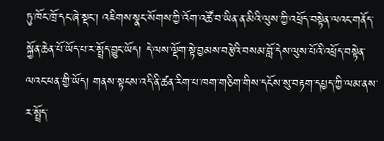ཏུ་ཁོང་ཁྲོ་དང་ཞེ་སྡང་། འཇིགས་སྣང་སོགས་ཀྱི་འོག་འཚོ་བ་ཡིན་ན་མིའི་ལུས་ཀྱི་འཕྲོད་བསྟེན་ལའང་གནོད་སྐྱོན་ཆེན་པོ་ཡོད་པ་ར་སྤྲོད་བྱུང་ཡོད། དེ་ལས་ལྡོག་སྟེ་བྱམས་བརྩེའི་བསམ་བློ་དེས་ལུས་པོའི་འཕྲོད་བསྟེན་ལའང་ཕན་གྱི་ཡོད། གནས་སྟངས་འདི་ནི་ཚན་རིག་པ་ཁག་གཅིག་གིས་དངོས་སུ་བརྟག་དཔྱད་ཀྱི་ལམ་ནས་ར་སྤྲོད་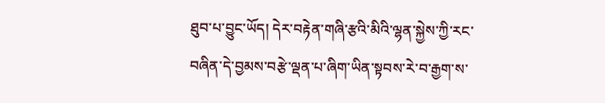ཐུབ་པ་བྱུང་ཡོད། དེར་བརྟེན་གཞི་རྩའི་མིའི་ལྷན་སྐྱེས་ཀྱི་རང་བཞིན་དེ་བྱམས་བརྩེ་ལྡན་པ་ཞིག་ཡིན་སྟབས་རེ་བ་རྒྱག་ས་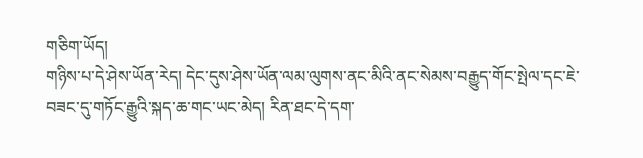གཅིག་ཡོད།
གཉིས་པ་དེ་ཤེས་ཡོན་རེད། དེང་དུས་ཤེས་ཡོན་ལམ་ལུགས་ནང་མིའི་ནང་སེམས་བརྒྱུད་གོང་སྤེལ་དང་ཇེ་བཟང་དུ་གཏོང་རྒྱུའི་སྐད་ཆ་གང་ཡང་མེད། རིན་ཐང་དེ་དག་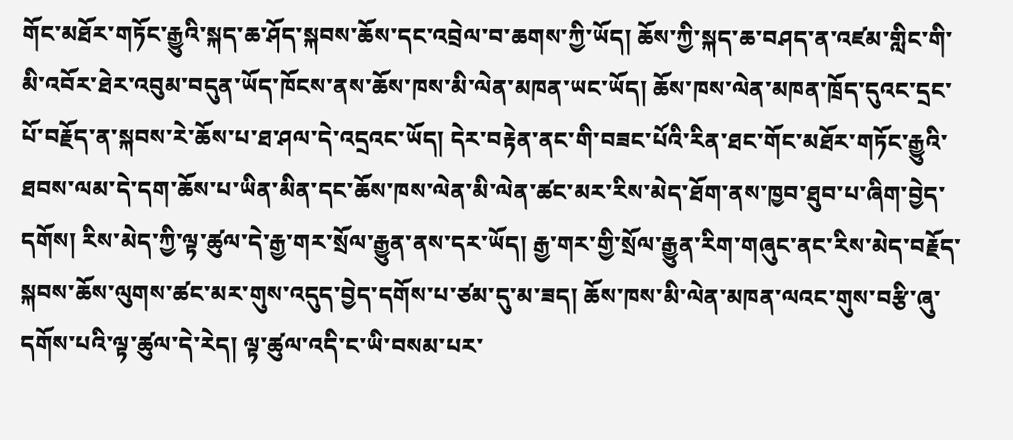གོང་མཐོར་གཏོང་རྒྱུའི་སྐད་ཆ་ཤོད་སྐབས་ཆོས་དང་འབྲེལ་བ་ཆགས་ཀྱི་ཡོད། ཆོས་ཀྱི་སྐད་ཆ་བཤད་ན་འཛམ་གླིང་གི་མི་འབོར་ཐེར་འབུམ་བདུན་ཡོད་ཁོངས་ནས་ཆོས་ཁས་མི་ལེན་མཁན་ཡང་ཡོད། ཆོས་ཁས་ལེན་མཁན་ཁྲོད་དུའང་དྲང་པོ་བརྗོད་ན་སྐབས་རེ་ཆོས་པ་ཐ་ཤལ་དེ་འདྲའང་ཡོད། དེར་བརྟེན་ནང་གི་བཟང་པོའི་རིན་ཐང་གོང་མཐོར་གཏོང་རྒྱུའི་ཐབས་ལམ་དེ་དག་ཆོས་པ་ཡིན་མིན་དང་ཆོས་ཁས་ལེན་མི་ལེན་ཚང་མར་རིས་མེད་ཐོག་ནས་ཁྱབ་ཐུབ་པ་ཞིག་བྱེད་དགོས། རིས་མེད་ཀྱི་ལྟ་ཚུལ་དེ་རྒྱ་གར་སྲོལ་རྒྱུན་ནས་དར་ཡོད། རྒྱ་གར་གྱི་སྲོལ་རྒྱུན་རིག་གཞུང་ནང་རིས་མེད་བརྗོད་སྐབས་ཆོས་ལུགས་ཚང་མར་གུས་འདུད་བྱེད་དགོས་པ་ཙམ་དུ་མ་ཟད། ཆོས་ཁས་མི་ལེན་མཁན་ལའང་གུས་བརྩི་ཞུ་དགོས་པའི་ལྟ་ཚུལ་དེ་རེད། ལྟ་ཚུལ་འདི་ང་ཡི་བསམ་པར་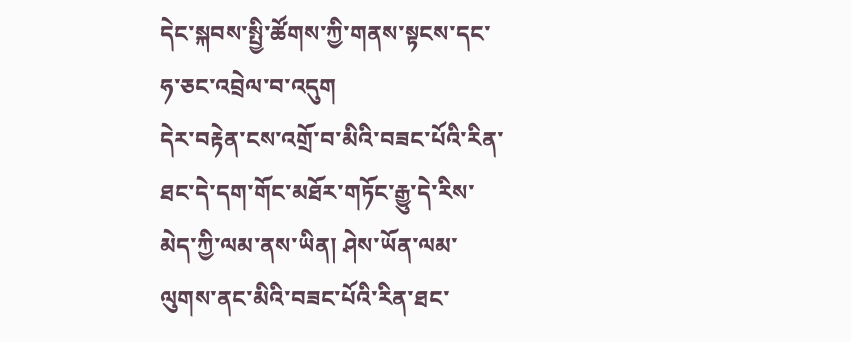དེང་སྐབས་སྤྱི་ཚོགས་ཀྱི་གནས་སྟངས་དང་ཧ་ཅང་འབྲེལ་བ་འདུག
དེར་བརྟེན་ངས་འགྲོ་བ་མིའི་བཟང་པོའི་རིན་ཐང་དེ་དག་གོང་མཐོར་གཏོང་རྒྱུ་དེ་རིས་མེད་ཀྱི་ལམ་ནས་ཡིན། ཤེས་ཡོན་ལམ་ལུགས་ནང་མིའི་བཟང་པོའི་རིན་ཐང་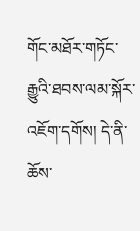གོང་མཐོར་གཏོང་རྒྱུའི་ཐབས་ལམ་སྐོར་འཇོག་དགོས། དེ་ནི་ཆོས་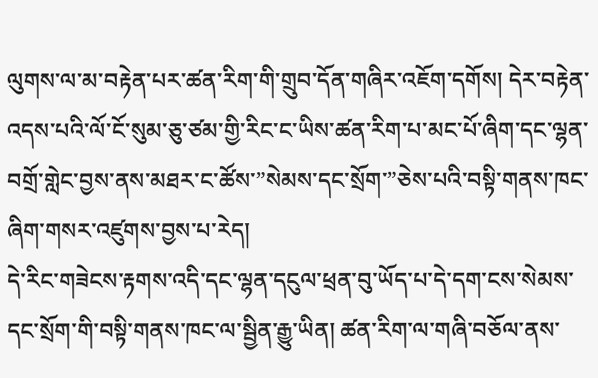ལུགས་ལ་མ་བརྟེན་པར་ཚན་རིག་གི་གྲུབ་དོན་གཞིར་འཇོག་དགོས། དེར་བརྟེན་འདས་པའི་ལོ་ངོ་སུམ་ཅུ་ཙམ་གྱི་རིང་ང་ཡིས་ཚན་རིག་པ་མང་པོ་ཞིག་དང་ལྷན་བགྲོ་གླེང་བྱས་ནས་མཐར་ང་ཚོས་”སེམས་དང་སྲོག་”ཅེས་པའི་བསྟི་གནས་ཁང་ཞིག་གསར་འཛུགས་བྱས་པ་རེད།
དེ་རིང་གཟེངས་རྟགས་འདི་དང་ལྷན་དངུལ་ཕྲན་བུ་ཡོད་པ་དེ་དག་ངས་སེམས་དང་སྲོག་གི་བསྟི་གནས་ཁང་ལ་སྦྱིན་རྒྱུ་ཡིན། ཚན་རིག་ལ་གཞི་བཅོལ་ནས་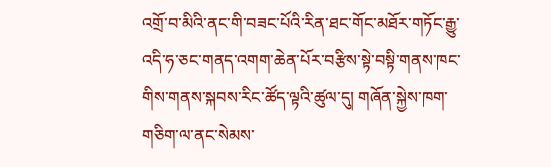འགྲོ་བ་མིའི་ནང་གི་བཟང་པོའི་རིན་ཐང་གོང་མཐོར་གཏོང་རྒྱུ་འདི་ཧ་ཅང་གནད་འགག་ཆེན་པོར་བརྩིས་སྟེ་བསྟི་གནས་ཁང་གིས་གནས་སྐབས་རིང་ཚོད་ལྟའི་ཚུལ་དུ། གཞོན་སྐྱེས་ཁག་གཅིག་ལ་ནང་སེམས་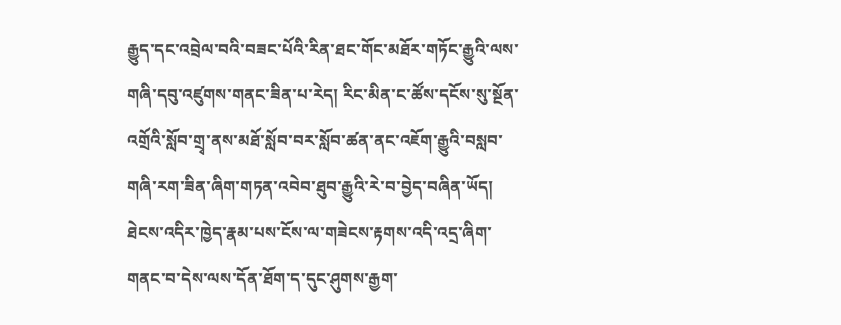རྒྱུད་དང་འབྲེལ་བའི་བཟང་པོའི་རིན་ཐང་གོང་མཐོར་གཏོང་རྒྱུའི་ལས་གཞི་དབུ་འཛུགས་གནང་ཟིན་པ་རེད། རིང་མིན་ང་ཚོས་དངོས་སུ་སྔོན་འགྲོའི་སློབ་གྲྭ་ནས་མཐོ་སློབ་བར་སློབ་ཚན་ནང་འཇོག་རྒྱུའི་བསླབ་གཞི་རག་ཟིན་ཞིག་གཏན་འབེབ་ཐུབ་རྒྱུའི་རེ་བ་བྱེད་བཞིན་ཡོད།
ཐེངས་འདིར་ཁྱེད་རྣམ་པས་ངོས་ལ་གཟེངས་རྟགས་འདི་འདྲ་ཞིག་གནང་བ་དེས་ལས་དོན་ཐོག་ད་དུང་ཤུགས་རྒྱག་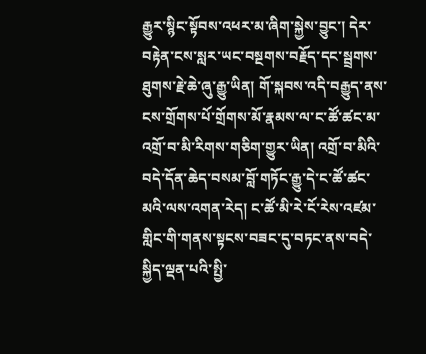རྒྱུར་སྙིང་སྟོབས་འཕར་མ་ཞིག་སྐྱེས་བྱུང་། དེར་བརྟེན་ངས་སླར་ཡང་བསྔགས་བརྗོད་དང་སྦྲགས་ཐུགས་རྗེ་ཆེ་ཞུ་རྒྱུ་ཡིན། གོ་སྐབས་འདི་བརྒྱུད་ནས་ངས་གྲོགས་པོ་གྲོགས་མོ་རྣམས་ལ་ང་ཚོ་ཚང་མ་འགྲོ་བ་མི་རིགས་གཅིག་གྱུར་ཡིན། འགྲོ་བ་མིའི་བདེ་དོན་ཆེད་བསམ་བློ་གཏོང་རྒྱུ་དེ་ང་ཚོ་ཚང་མའི་ལས་འགན་རེད། ང་ཚོ་མི་རེ་ངོ་རེས་འཛམ་གླིང་གི་གནས་སྟངས་བཟང་དུ་བཏང་ནས་བདེ་སྐྱིད་ལྡན་པའི་སྤྱི་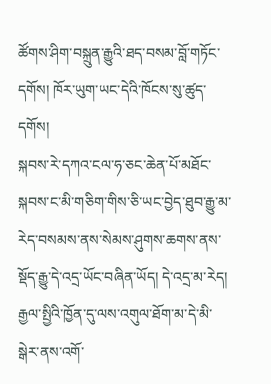ཚོགས་ཤིག་བསྐྲུན་རྒྱུའི་ཐད་བསམ་བློ་གཏོང་དགོས། ཁོར་ཡུག་ཡང་དེའི་ཁོངས་སུ་ཚུད་དགོས།
སྐབས་རེ་དཀའ་ངལ་ཧ་ཅང་ཆེན་པོ་མཐོང་སྐབས་ང་མི་གཅིག་གིས་ཅི་ཡང་བྱེད་ཐུབ་རྒྱུ་མ་རེད་བསམས་ནས་སེམས་ཤུགས་ཆགས་ནས་སྡོད་རྒྱུ་དེ་འདྲ་ཡོང་བཞིན་ཡོད། དེ་འདྲ་མ་རེད། རྒྱལ་སྤྱིའི་ཁྱོན་དུ་ལས་འགུལ་ཐོག་མ་དེ་མི་སྒེར་ནས་འགོ་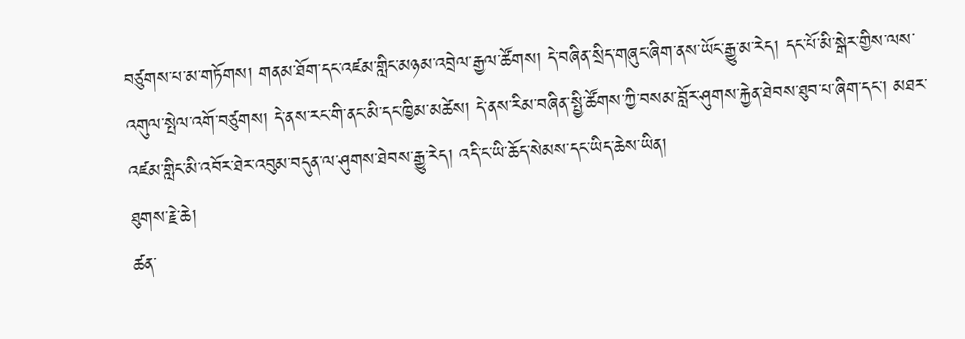བཙུགས་པ་མ་གཏོགས། གནམ་ཐོག་དང་འཛམ་གླིང་མཉམ་འབྲེལ་རྒྱལ་ཚོགས། དེ་བཞིན་སྲིད་གཞུང་ཞིག་ནས་ཡོང་རྒྱུ་མ་རེད། དང་པོ་མི་སྒེར་གྱིས་ལས་འགུལ་སྤེལ་འགོ་བཙུགས། དེ་ནས་རང་གི་ནང་མི་དང་ཁྱིམ་མཚེས། དེ་ནས་རིམ་བཞིན་སྤྱི་ཚོགས་ཀྱི་བསམ་བློར་ཤུགས་རྐྱེན་ཐེབས་ཐུབ་པ་ཞིག་དང་། མཐར་འཛམ་གླིང་མི་འབོར་ཐེར་འབུམ་བདུན་ལ་ཤུགས་ཐེབས་རྒྱུ་རེད། འདི་ང་ཡི་ཆོད་སེམས་དང་ཡིད་ཆེས་ཡིན།
ཐུགས་རྗེ་ཆེ།
ཚན་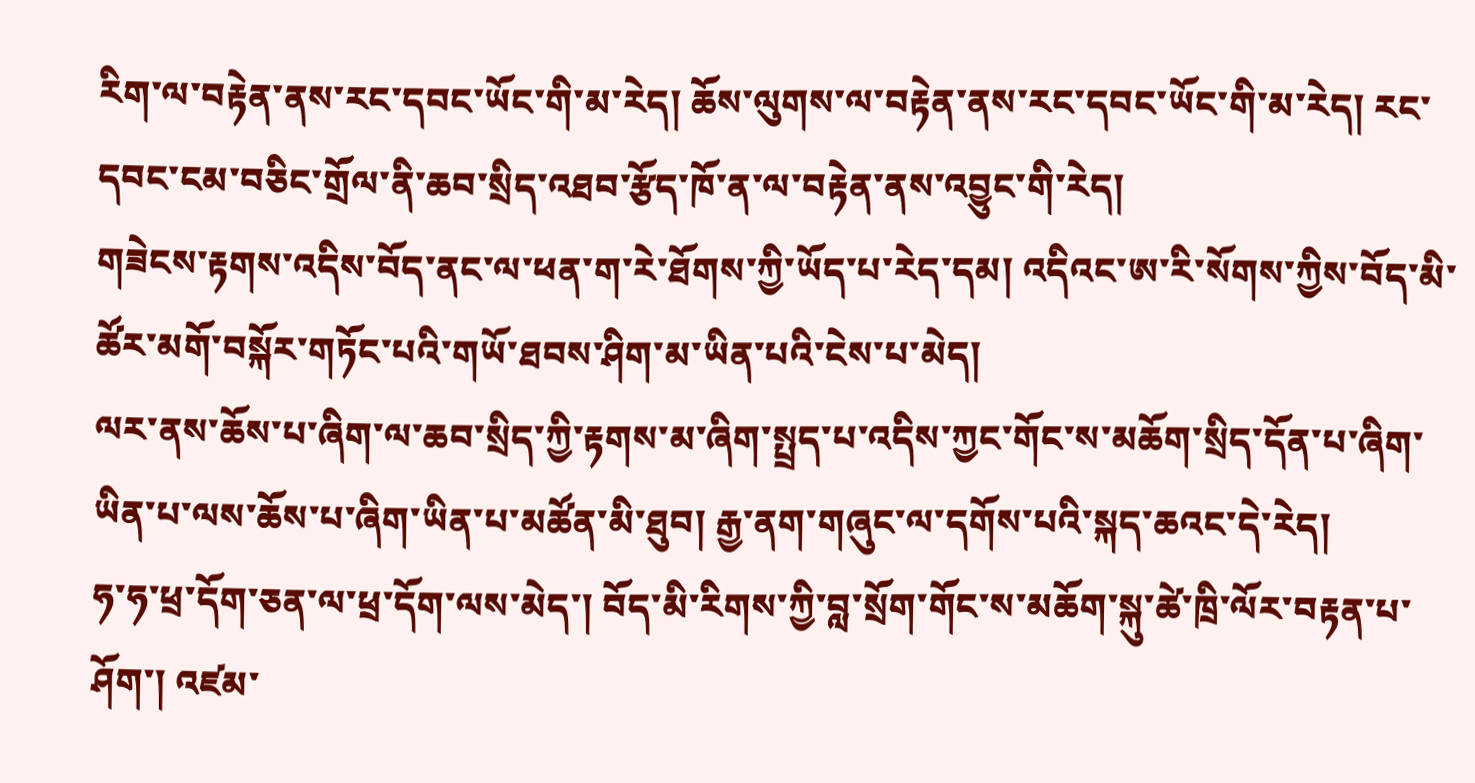རིག་ལ་བརྟེན་ནས་རང་དབང་ཡོང་གི་མ་རེད། ཆོས་ལུགས་ལ་བརྟེན་ནས་རང་དབང་ཡོང་གི་མ་རེད། རང་དབང་ངམ་བཅིང་གྲོལ་ནི་ཆབ་སྲིད་འཐབ་རྩོད་ཁོ་ན་ལ་བརྟེན་ནས་འབྱུང་གི་རེད།
གཟེངས་རྟགས་འདིས་བོད་ནང་ལ་ཕན་ག་རེ་ཐོགས་ཀྱི་ཡོད་པ་རེད་དམ། འདིའང་ཨ་རི་སོགས་ཀྱིས་བོད་མི་ཚོར་མགོ་བསྐོར་གཏོང་པའི་གཡོ་ཐབས་ཤིག་མ་ཡིན་པའི་ངེས་པ་མེད།
ལར་ནས་ཆོས་པ་ཞིག་ལ་ཆབ་སྲིད་ཀྱི་རྟགས་མ་ཞིག་སྤྲད་པ་འདིས་ཀྱང་གོང་ས་མཆོག་སྲིད་དོན་པ་ཞིག་ཡིན་པ་ལས་ཆོས་པ་ཞིག་ཡིན་པ་མཚོན་མི་ཐུབ། རྒྱ་ནག་གཞུང་ལ་དགོས་པའི་སྐད་ཆའང་དེ་རེད།
ཧ་ཧ་ཕྲ་དོག་ཅན་ལ་ཕྲ་དོག་ལས་མེད་། བོད་མི་རིགས་ཀྱི་བླ་སྲོག་གོང་ས་མཆོག་སྐུ་ཚེ་ཁྲི་ལོར་བརྟན་པ་ཤོག་། འཛམ་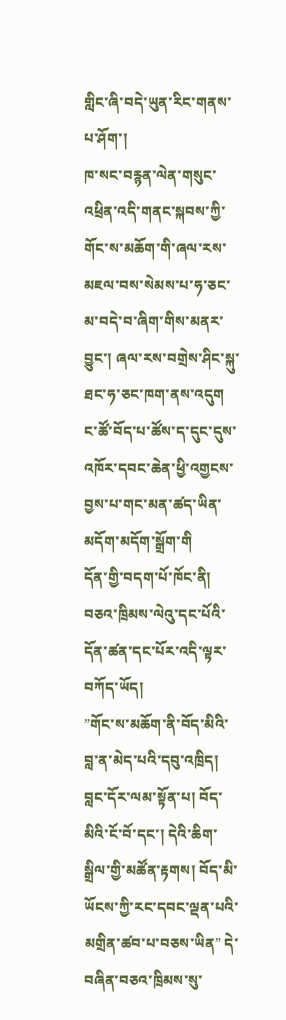གླིང་ཞི་བདེ་ཡུན་རིང་གནས་པ་ཤོག་།
ཁ་སང་བརྙན་ལེན་གསུང་འཕྲིན་འདི་གནང་སྐབས་ཀྱི་གོང་ས་མཆོག་གི་ཞལ་རས་མཇལ་བས་སེམས་པ་ཧ་ཅང་མ་བདེ་བ་ཞིག་གིས་མནར་བྱུང་། ཞལ་རས་བགྲེས་ཤིང་སྐུ་ཐང་ཧ་ཅང་ཁག་ནས་འདུག ང་ཚོ་བོད་པ་ཚོས་ད་དུང་དུས་འཁོར་དབང་ཆེན་ཕྱི་འགྱངས་བྱས་པ་གང་མན་ཚད་ཡིན་མདོག་མདོག་སྒྲོག་གི
དོན་གྱི་བདག་པོ་ཁོང་ནི། བཅའ་ཁྲིམས་ལེའུ་དང་པོའི་དོན་ཚན་དང་པོར་འདི་ལྟར་བཀོད་ཡོད།
”གོང་ས་མཆོག་ནི་བོད་མིའི་བླ་ན་མེད་པའི་དབུ་འཁྲིད། བླང་དོར་ལམ་སྟོན་པ། བོད་མིའི་ངོ་བོ་དང་། དེའི་ཆིག་སྒྲིལ་གྱི་མཚོན་རྟགས། བོད་མི་ཡོངས་ཀྱི་རང་དབང་ལྡན་པའི་མགྲིན་ཚབ་པ་བཅས་ཡིན” དེ་བཞིན་བཅའ་ཁྲིམས་སུ་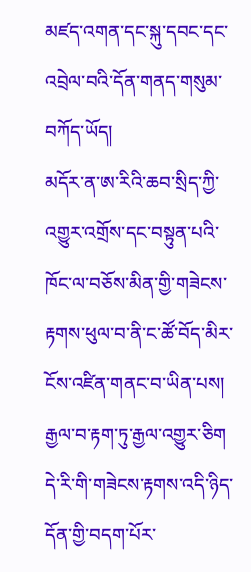མཛད་འགན་དང་སྐུ་དབང་དང་འབྲེལ་བའི་དོན་གནད་གསུམ་བཀོད་ཡོད།
མདོར་ན་ཨ་རིའི་ཆབ་སྲིད་ཀྱི་འགྱུར་འགྲོས་དང་བསྟུན་པའི་ཁོང་ལ་བཅོས་མིན་གྱི་གཟེངས་རྟགས་ཕུལ་བ་ནི་ང་ཚོ་བོད་མིར་ངོས་འཛིན་གནང་བ་ཡིན་པས། རྒྱལ་བ་རྟག་ཏུ་རྒྱལ་འགྱུར་ཅིག
དེ་རི་གི་གཟེངས་རྟགས་འདི་ཉིད་དོན་གྱི་བདག་པོར་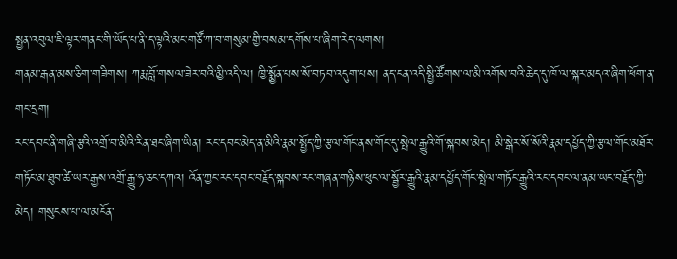སྤྱན་འབུལ་ཇི་ལྟར་གནང་གི་ཡོད་པ་ནི་ད་ལྟའི་མང་གཙོ་ཀ་བ་གསུམ་གྱི་བསམ་དགོས་པ་ཞིག་རེད་ལགས།
གནམ་རྒན་མས་ཅིག་གཟིགས། ཀརྨ་བློ་གསལ་ཟེར་བའི་མྱི་འདི་ལ། ཁྱི་སྨྱོན་པས་སོ་བཏབ་འདུག་པས། ནད་ངན་འདི་སྤྱི་ཚོགས་ལ་མི་འགོས་བའི་ཆེད་དུ་ཁོ་ལ་སྐར་མདའ་ཞིག་ཕོག་ན་གང་དྲག།
རང་དབང་ནི་གཞི་རྩའི་འགྲོ་བ་མིའི་རིན་ཐང་ཞིག་ཡིན། རང་དབང་མེད་ན་མིའི་རྣམ་སྤྱོད་ཀྱི་རྩལ་གོང་ནས་གོང་དུ་སྤེལ་རྒྱུའི་གོ་སྐབས་མེད། མི་སྒེར་སོ་སོའི་རྣམ་དཔྱོད་ཀྱི་རྩལ་གོང་མཐོར་གཏོང་མ་ཐུབ་ཚེ་ཡར་རྒྱས་འགྲོ་རྒྱུ་ཧ་ཅང་དཀའ། འོན་ཀྱང་རང་དབང་བརྗོད་སྐབས་རང་གཞན་གཉིས་ཕུང་ལ་སྦྱོར་རྒྱུའི་རྣམ་དཔྱོད་གོང་སྤེལ་གཏོང་རྒྱུའི་རང་དབང་ལ་ནམ་ཡང་བརྗོད་ཀྱི་མེད། གསུངས་པ་ལ་མངོན་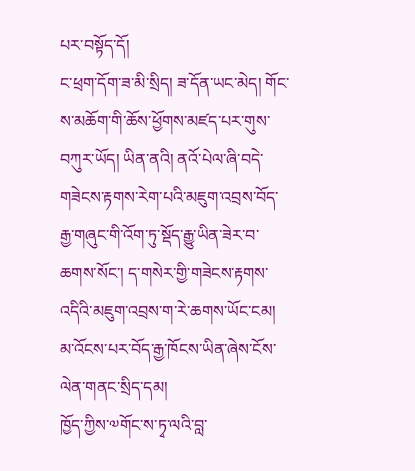པར་བསྟོད་དོ།
ང་ཕྲག་དོག་ཟ་མི་སྲིད། ཟ་དོན་ཡང་མེད། གོང་ས་མཆོག་གི་ཆོས་ཕྱོགས་མཛད་པར་གུས་བཀུར་ཡོད། ཡིན་ནའི། ནའོ་པེལ་ཞི་བདེ་གཟེངས་རྟགས་རེག་པའི་མཇུག་འབྲས་བོད་རྒྱ་གཞུང་གི་འོག་ཏུ་སྡོད་རྒྱུ་ཡིན་ཟེར་བ་ཆགས་སོང་། ད་གསེར་གྱི་གཟེངས་རྟགས་འདིའི་མཇུག་འབྲས་ག་རེ་ཆགས་ཡོང་ངམ། མ་འོངས་པར་བོད་རྒྱ་ཁོངས་ཡིན་ཞེས་ངོས་ལེན་གནང་སྲིད་དམ།
ཁྱོད་ཀྱིས་༧གོང་ས་ཏྭ་ལའི་བླ་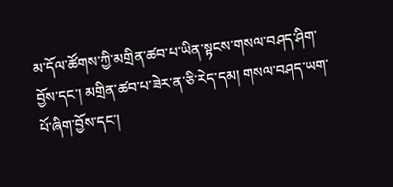མ་དོལ་ཚོགས་ཀྱི་མགྲིན་ཚབ་པ་ཡིན་སྟངས་གསལ་བཤད་ཤིག་བྱོས་དང་། མགྲིན་ཚབ་པ་ཟེར་ན་ཅི་རེད་དམ། གསལ་བཤད་ཡག་པོ་ཞིག་བྱོས་དང་།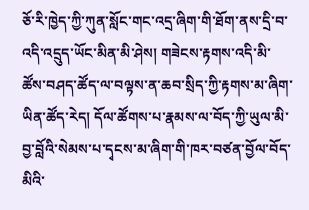ཅོ་རི་ཁྱེད་ཀྱི་ཀུན་སློང་གང་འདྲ་ཞིག་གི་ཐོག་ནས་དྲི་བ་འདི་འདྲུད་ཡོང་མིན་མི་ཤེས། གཟེངས་རྟགས་འདི་མི་ཚོས་བཤད་ཚོད་ལ་བལྟས་ན་ཆབ་སྲིད་ཀྱི་རྟགས་མ་ཞིག་ཡིན་ཚོད་རེད། དོལ་ཚོགས་པ་རྣམས་ལ་བོད་ཀྱི་ཡུལ་མི་བྱ་བློའི་སེམས་པ་དྭངས་མ་ཞིག་གི་ཁར་བཙན་བྱོལ་བོད་མིའི་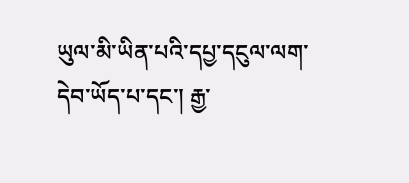ཡུལ་མི་ཡིན་པའི་དཔྱ་དངུལ་ལག་དེབ་ཡོད་པ་དང་། རྒྱ་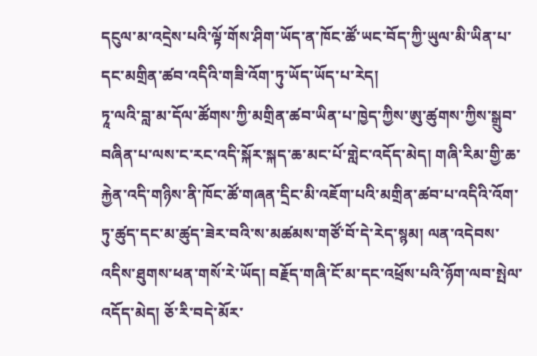དངུལ་མ་འདྲེས་པའི་ལྟོ་གོས་ཤིག་ཡོད་ན་ཁོང་ཚོ་ཡང་བོད་ཀྱི་ཡུལ་མི་ཡིན་པ་དང་མགྲིན་ཚབ་འདིའི་གཟི་འོག་ཏུ་ཡོད་ཡོད་པ་རེད།
ཏཱ་ལའི་བླ་མ་དོལ་ཚོགས་ཀྱི་མགྲིན་ཚབ་ཡིན་པ་ཁྱེད་ཀྱིས་ཨུ་ཚུགས་ཀྱིས་སྒྲུབ་བཞིན་པ་ལས་ང་རང་འདི་སྐོར་སྐད་ཆ་མང་པོ་གླེང་འདོད་མེད། གཞི་རིམ་གྱི་ཆ་རྐྱེན་འདི་གཉིས་ནི་ཁོང་ཚོ་གཞན་དྲིང་མི་འཇོག་པའི་མགྲིན་ཚབ་པ་འདིའི་འོག་ཏུ་ཚུད་དང་མ་ཚུད་ཟེར་བའི་ས་མཚམས་གཙོ་བོ་དེ་རེད་སྙམ། ལན་འདེབས་འདིས་ཐུགས་ཕན་གསོ་རེ་ཡོད། བརྗོད་གཞི་ངོ་མ་དང་འཕྲོས་པའི་ཉོག་ལབ་སྤེལ་འདོད་མེད། ཅོ་རི་བདེ་མོར་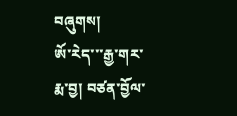བཞུགས།
ཨོ་རེད་་་རྒྱ་གར་རྨ་བྱ། བཙན་བྱོལ་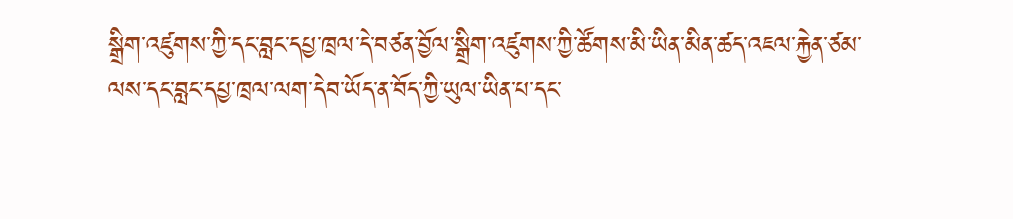སྒྲིག་འཛུགས་ཀྱི་དང་བླང་དཔྱ་ཁྲལ་དེ་བཙན་བྱོལ་སྒྲིག་འཛུགས་ཀྱི་ཚོགས་མི་ཡིན་མིན་ཚད་འཇལ་རྐྱེན་ཙམ་ལས་དང་བླང་དཔྱ་ཁྲལ་ལག་དེབ་ཡོད་ན་བོད་ཀྱི་ཡུལ་ཡིན་པ་དང་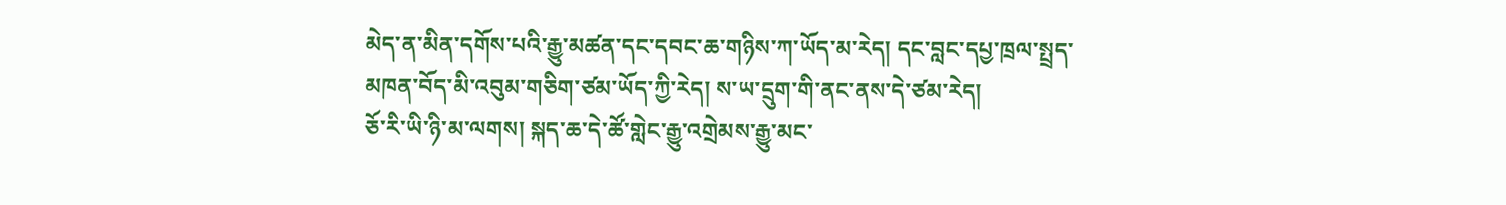མེད་ན་མིན་དགོས་པའི་རྒྱུ་མཚན་དང་དབང་ཆ་གཉིས་ཀ་ཡོད་མ་རེད། དང་བླང་དཔྱ་ཁྲལ་སྤྲད་མཁན་བོད་མི་འབུམ་གཅིག་ཙམ་ཡོད་ཀྱི་རེད། ས་ཡ་དྲུག་གི་ནང་ནས་དེ་ཙམ་རེད།
ཅོ་རི་ཡི་ཉི་མ་ལགས། སྐད་ཆ་དེ་ཚོ་གླེང་རྒྱུ་འགྲེམས་རྒྱུ་མང་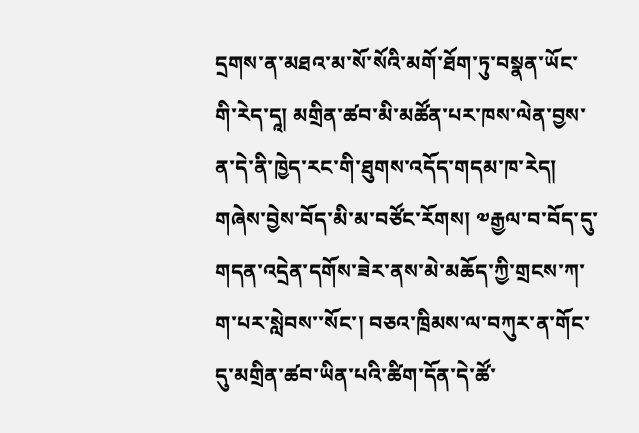དྲགས་ན་མཐའ་མ་སོ་སོའི་མགོ་ཐོག་ཏུ་བསྣན་ཡོང་གི་རེད་དཱ། མགྲིན་ཚབ་མི་མཚོན་པར་ཁས་ལེན་བྱས་ན་དེ་ནི་ཁྱེད་རང་གི་ཐུགས་འདོད་གདམ་ཁ་རེད།
གཞེས་བྱེས་བོད་མི་མ་བཙོང་རོགས། ༧རྒྱལ་བ་བོད་དུ་གདན་འདྲེན་དགོས་ཟེར་ནས་མེ་མཆོད་ཀྱི་གྲངས་ཀ་ག་པར་སླེབས་་སོང་། བཅའ་ཁྲིམས་ལ་བཀུར་ན་གོང་དུ་མགྲིན་ཚབ་ཡིན་པའི་ཚིག་དོན་དེ་ཚོ་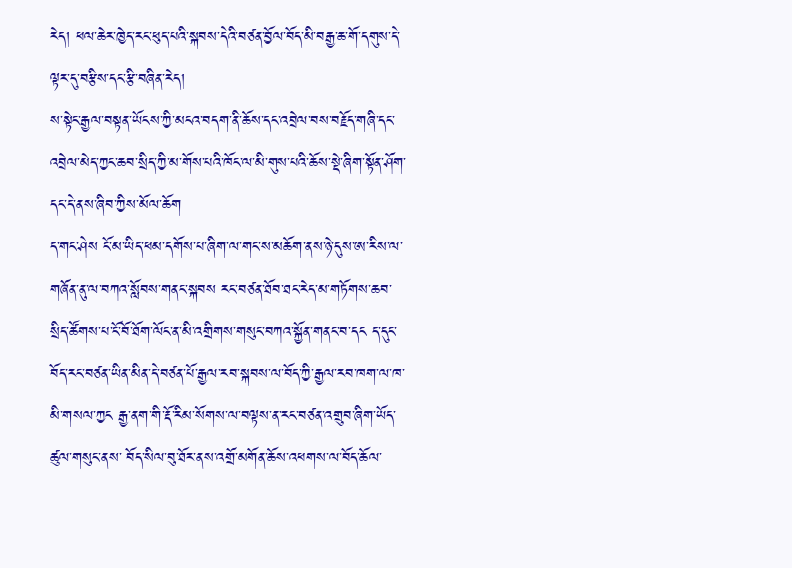རེད། ཕལ་ཆེར་ཁྱེད་རང་ཕུད་པའི་སྐབས་དེའི་བཙན་བྱོལ་བོད་མི་བརྒྱ་ཆ་གོ་དགུས་དེ་ལྟར་དུ་བརྩིས་དང་རྩི་བཞིན་རེད།
ས་སྟེང་རྒྱལ་བསྟན་ཡོངས་ཀྱི་མངའ་བདག་ནི་ཆོས་དང་འབྲེལ་བས་བརྗོད་གཞི་དང་འབྲེལ་མེད་ཀྱང་ཆབ་སྲིད་ཀྱི་མ་གོས་པའི་ཁོང་ལ་མི་གུས་པའི་ཆོས་སྡེ་ཞིག་སྟོན་ཤོག་དང་དེ་ནས་ཞིབ་ཀྱིས་མོལ་ཆོག
ད་གང་ཤེས ངོ་མ་ཡིད་ཕམ་དགོས་པ་ཞིག་ལ་གང་ས་མཆོག་ནས་ཉེ་དུས་ཨ་རིས་ལ་གཞོན་ནུ་ལ་བཀའ་སློབས་གནང་སྐབས རང་བཙན་ཐོབ་ཐང་རེད་མ་གཏོགས་ཆབ་སྲིད་ཚོགས་པ་ངོ་བོ་ཐོག་ལོང་ན་མི་འགྲིགས་གསུང་བཀའ་སྐྱོན་གནང་བ་དང ད་དུང་བོད་རང་བཙན་ཡིན་མིན་དེ་བཙན་པོ་རྒྱལ་རབ་སྐབས་ལ་བོད་ཀྱི་རྒྱལ་རབ་ཁག་ལ་ཁ་མི་གསལ་ཀྱང རྒྱ་ནག་གི་རྡོ་རིམ་སོགས་ལ་བལྟས་ན་རང་བཙན་འགྲུབ་ཞིག་ཡོད་ཚུལ་གསུང་ནས་ བོད་སིལ་བུ་ཐོར་ནས་འགྲོ་མགོན་ཆོས་འཕགས་ལ་བོད་ཆོལ་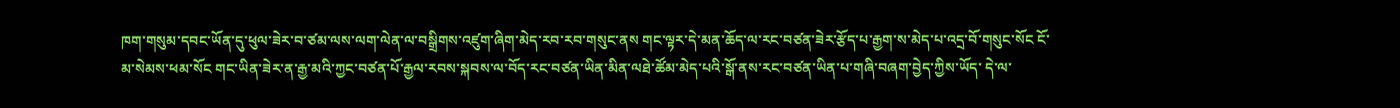ཁག་གསུམ་དབང་ཡོན་དུ་ཕུལ་ཟེར་བ་ཙམ་ལས་ལག་ལེན་ལ་བསྒྲིགས་འཛུག་ཞིག་མེད་རབ་རབ་གསུང་ནས གང་ལྟར་དེ་མན་ཆོད་ལ་རང་བཙན་ཟེར་རྩོད་པ་རྒྱག་ས་མེད་པ་འདྲ་བོ་གསུང་སོང ངོ་མ་སེམས་ཕམ་སོང གང་ཡིན་ཟེར་ན་རྒྱ་མའི་ཀྱང་བཙན་པོ་རྒྱལ་རབས་སྐབས་ལ་བོད་རང་བཙན་ཡིན་མིན་ལཐེ་ཚོམ་མེད་པའི་སྒོ་ནས་རང་བཙན་ཡིན་པ་གཞི་བཞག་བྱེད་ཀྱིས་ཡོད་ དེ་ལ་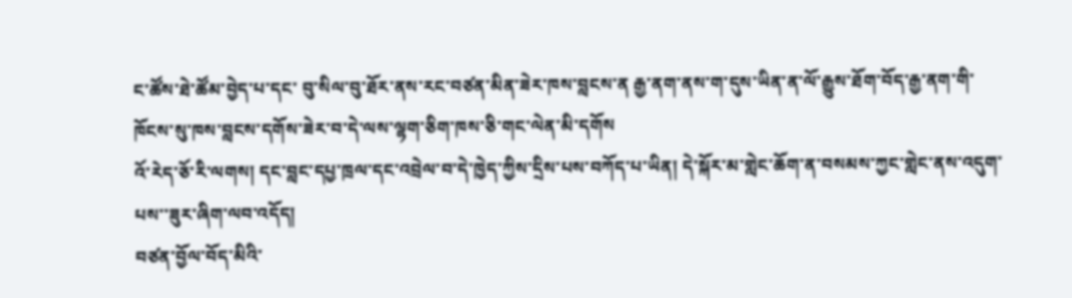ང་ཚོས་ཐེ་ཚོམ་བྱེད་པ་དང་ བུ་སིལ་བུ་ཐོར་ནས་རང་བཙན་མིན་ཟེར་ཁས་བླངས་ན རྒྱ་ནག་ནས་ག་དུས་ཡིན་ན་ལོ་རྒྱུས་ཐོག་བོད་རྒྱ་ནག་གི་ཁོངས་སུ་ཁས་བླངས་དགོས་ཟེར་བ་དེ་ལས་ལྷག་ཅིག་ཁས་ཅི་གང་ལེན་མི་དགོས
འོ་རེད་ཅོ་རི་ལགས། དང་བླང་དཔྱ་ཁྲལ་དང་འབྲེལ་བ་དེ་ཁྱེད་ཀྱིས་དྲིས་པས་བཀོད་པ་ཡིན། དེ་སྐོར་མ་གླེང་ཆོག་ན་བསམས་ཀྱང་གླེང་ནས་འདུག་པས་་ཟུར་ཞིག་ལབ་འདོད།
བཙན་བྱོལ་བོད་མིའི་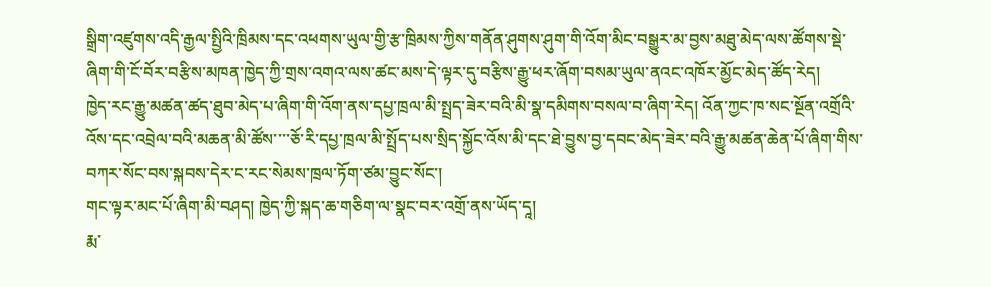སྒྲིག་འཛུགས་འདི་རྒྱལ་སྤྱིའི་ཁྲིམས་དང་འཕགས་ཡུལ་གྱི་རྩ་ཁྲིམས་ཀྱིས་གནོན་ཤུགས་ཤུག་གི་འོག་མིང་བསྒྱུར་མ་བྱས་མཐུ་མེད་ལས་ཚོགས་སྡེ་ཞིག་གི་ངོ་བོར་བརྩིས་མཁན་ཁྱེད་ཀྱི་གྲས་འགའ་ལས་ཚང་མས་དེ་ལྟར་དུ་བརྩིས་རྒྱུ་ཕར་ཞོག་བསམ་ཡུལ་ནའང་འཁོར་མྱོང་མེད་ཚོད་རེད།
ཁྱེད་རང་རྒྱུ་མཚན་ཚད་ཐུབ་མེད་པ་ཞིག་གི་འོག་ནས་དཔྱ་ཁྲལ་མི་སྤྲད་ཟེར་བའི་མི་སྣ་དམིགས་བསལ་བ་ཞིག་རེད། འོན་ཀྱང་ཁ་སང་སྔོན་འགྲོའི་འོས་དང་འབྲེལ་བའི་མཆན་མི་ཚོས་་་་ཅོ་རི་དཔྱ་ཁྲལ་མི་སྤྲོད་པས་སྲིད་སྐྱོང་འོས་མི་དང་ཐེ་བྱུས་བྱ་དབང་མེད་ཟེར་བའི་རྒྱུ་མཚན་ཆེན་པོ་ཞིག་གིས་བཀར་སོང་བས་སྐབས་དེར་ང་རང་སེམས་ཁྲལ་ཏོག་ཙམ་བྱུང་སོང་།
གང་ལྟར་མང་པོ་ཞིག་མི་བཤད། ཁྱེད་ཀྱི་སྐད་ཆ་གཅིག་ལ་སྣང་བར་འགྲོ་ནས་ཡོད་དཱ།
རྨ་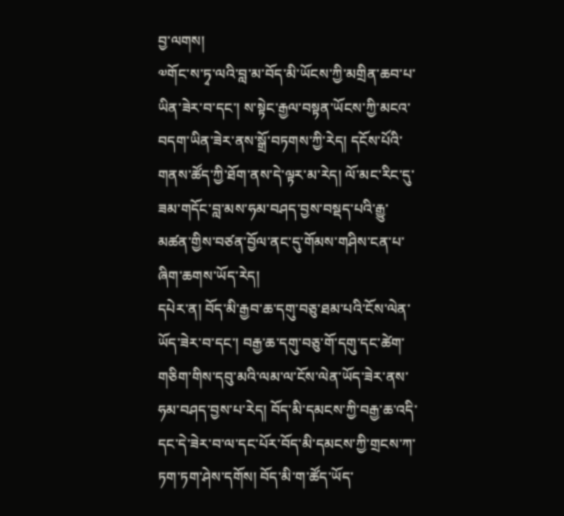བྱ་ལགས།
༧གོང་ས་ཏྭ་ལའི་བླ་མ་བོད་མི་ཡོངས་ཀྱི་མགྲིན་ཆབ་པ་ཡིན་ཟེར་བ་དང་། ས་སྟེང་རྒྱལ་བསྟན་ཡོངས་ཀྱི་མངའ་བདག་ཡིན་ཟེར་ནས་སྒྲོ་བཏགས་ཀྱི་རེད། དངོས་པོའི་གནས་ཚོད་ཀྱི་ཐོག་ནས་དེ་ལྟར་མ་རེད། ལོ་མང་རིང་དུ་ཟམ་གདོང་བླ་མས་ཧམ་བཤད་བྱས་བསྡད་པའི་རྒྱུ་མཚན་གྱིས་བཙན་བྱོལ་ནང་དུ་གོམས་གཤིས་ངན་པ་ཞིག་ཆགས་ཡོད་རེད།
དཔེར་ན། བོད་མི་རྒྱབ་ཆ་དགུ་བཅུ་ཐམ་པའི་ངོས་ལེན་ཡོད་ཟེར་བ་དང་། བརྒྱ་ཆ་དགུ་བཅུ་གོ་དགུ་དང་ཚེག་གཅིག་གིས་དབུ་མའི་ལམ་ལ་ངོས་ལེན་ཡོད་ཟེར་ནས་ཧམ་བཤད་བྱས་པ་རེད། བོད་མི་དམངས་ཀྱི་བརྒྱ་ཆ་འདི་དང་དེ་ཟེར་བ་ལ་དང་པོར་བོད་མི་དམངས་ཀྱི་གྲངས་ཀ་ཏག་ཏག་ཤེས་དགོས། བོད་མི་ག་ཚོད་ཡོད་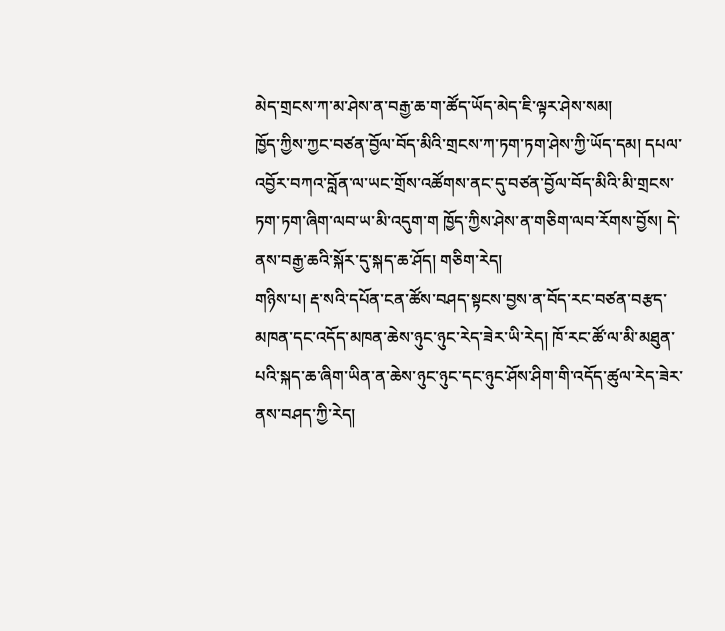མེད་གྲངས་ཀ་མ་ཤེས་ན་བརྒྱ་ཆ་ག་ཚོད་ཡོད་མེད་ཇི་ལྟར་ཤེས་སམ།
ཁྱོད་ཀྱིས་ཀྱང་བཙན་བྱོལ་བོད་མིའི་གྲངས་ཀ་ཏག་ཏག་ཤེས་ཀྱི་ཡོད་དམ། དཔལ་འབྱོར་བཀའ་བློན་ལ་ཡང་གྲོས་འཚོགས་ནང་དུ་བཙན་བྱོལ་བོད་མིའི་མི་གྲངས་ཏག་ཏག་ཞིག་ལབ་ཡ་མི་འདུག་ག ཁྱོད་ཀྱིས་ཤེས་ན་གཅིག་ལབ་རོགས་བྱོས། དེ་ནས་བརྒྱ་ཆའི་སྐོར་དུ་སྐད་ཆ་ཤོད། གཅིག་རེད།
གཉིས་པ། རྡ་སའི་དཔོན་ངན་ཚོས་བཤད་སྟངས་བྱས་ན་བོད་རང་བཙན་བརྩད་མཁན་དང་འདོད་མཁན་ཆེས་ཉུང་ཉུང་རེད་ཟེར་ཡི་རེད། ཁོ་རང་ཚོ་ལ་མི་མཐུན་པའི་སྐད་ཆ་ཞིག་ཡིན་ན་ཆེས་ཉུང་ཉུང་དང་ཉུང་ཤོས་ཤིག་གི་འདོད་ཚུལ་རེད་ཟེར་ནས་བཤད་ཀྱི་རེད།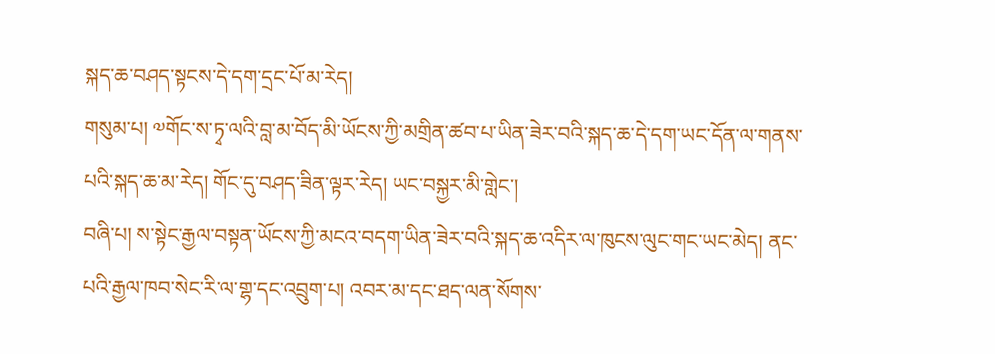སྐད་ཆ་བཤད་སྟངས་དེ་དག་དྲང་པོ་མ་རེད།
གསུམ་པ། ༧གོང་ས་ཏྭ་ལའི་བླ་མ་བོད་མི་ཡོངས་ཀྱི་མགྲིན་ཚབ་པ་ཡིན་ཟེར་བའི་སྐད་ཆ་དེ་དག་ཡང་དོན་ལ་གནས་པའི་སྐད་ཆ་མ་རེད། གོང་དུ་བཤད་ཟིན་ལྟར་རེད། ཡང་བསྐྱར་མི་གླེང་།
བཞི་པ། ས་སྟེང་རྒྱལ་བསྟན་ཡོངས་ཀྱི་མངའ་བདག་ཡིན་ཟེར་བའི་སྐད་ཆ་འདིར་ལ་ཁུངས་ལུང་གང་ཡང་མེད། ནང་པའི་རྒྱལ་ཁབ་སེང་རི་ལ་གྷ་དང་འབྲུག་པ། འབར་མ་དང་ཐད་ལན་སོགས་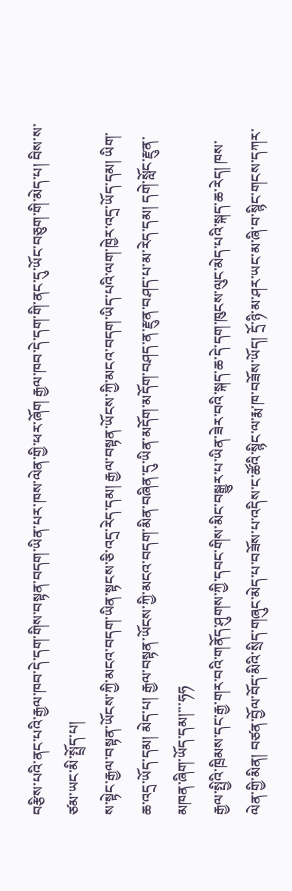བརྩིས་པའི་ནང་པའི་རྒྱལ་ཁབ་དེ་དག་གིས་བསྟན་བདག་ཡིན་པར་ཁས་ལེན་གྱི་ཕར་ཞོག རྒྱལ་ཁབ་དེ་དག་གི་ནང་དུ་ཡོང་བཅུག་གི་མེད་པ། བིས་ས་ཙམ་ཡང་མི་སྤྲོད་པ།
ས་སྟེང་རྒྱལ་བསྟན་ཡོངས་ཀྱི་མངའ་བདག་ཡིན་སྟངས་ཅི་འདྲ་རེད་དམ། རྒྱལ་བསྟན་ཡོངས་ཀྱི་མངའ་བདག་ཡིད་པའི་ལག་ཁྱེར་འདྲ་ཡོད་དམ། ཡིག་ཆ་འདྲ་ཡོད་དམ། མེད་པ། རྒྱལ་བསྟན་ཡོངས་ཀྱི་མངའ་བདག་མིན་བཞིན་དུ་ཡིན་མདོག་མདོག་བཤད་ན་རྫུན་བཤད་པ་མ་རེད་དམ། དགེ་སློང་རྫུན་མཁན་ཞིག་ཡོད་དམ།་་་ཧཧ
རྒྱལ་སྤྱིའི་ཁྲིམས་དང་རྒྱ་གར་བའི་གནོད་ཤུགས་ཀྱི་དབང་གིས་མིང་བསྒྱུར་པ་ཡིན་ཟེར་བའི་སྐད་ཆ་དེ་དག་ཁུངས་ལུང་མེད་པའི་སྐད་ཆ་རེད། ཁས་ལེན་གྱི་མིན། བཙན་བྱོལ་བོད་མིའི་སྲིད་གཞུང་མེད་པ་བཟོས་པ་འདིས་ང་ཚོའི་སྙིང་ལ་རྨ་ཁ་བཟོས་ཡོད། དྲོ་ཉི་མ་ཤར་ཡང་མ་ཞི་བ་སྙིང་གངས་དཀར་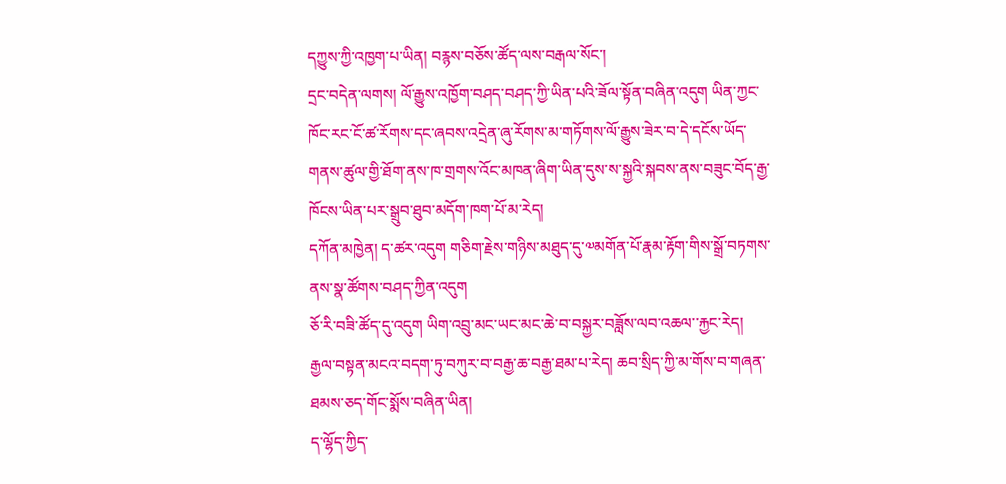དཀྱུས་ཀྱི་འཁྱག་པ་ཡིན། བརྙས་བཅོས་ཚོད་ལས་བརྒལ་སོང་།
དྲང་བདེན་ལགས། ལོ་རྒྱུས་འཁྱོག་བཤད་བཤད་ཀྱི་ཡིན་པའི་ཟོལ་སྟོན་བཞིན་འདུག ཡིན་ཀྱང་ཁོང་རང་ངོ་ཚ་རོགས་དང་ཞབས་འདྲེན་ཞུ་རོགས་མ་གཏོགས་ལོ་རྒྱུས་ཟེར་བ་དེ་དངོས་ཡོད་གནས་ཚུལ་གྱི་ཐོག་ནས་ཁ་གྲགས་འོང་མཁན་ཞིག་ཡིན་དུས་ས་སྐྱའི་སྐབས་ནས་བཟུང་བོད་རྒྱ་ཁོངས་ཡིན་པར་སྒྲུབ་ཐུབ་མདོག་ཁག་པོ་མ་རེད།
དཀོན་མཁྱེན། ད་ཚར་འདུག གཅིག་རྗེས་གཉིས་མཐུད་དུ་༧མགོན་པོ་རྣམ་རྟོག་གིས་སྒྲོ་བཏགས་ནས་སྣ་ཚོགས་བཤད་ཀྱིན་འདུག
ཅོ་རི་བཟི་ཚོད་དུ་འདུག ཡིག་འབྲུ་མང་ཡང་མང་ཆེ་བ་བསྐྱར་བཟློས་ལབ་འཆལ་་རྐྱང་རེད།
རྒྱལ་བསྟན་མངའ་བདག་ཏུ་བཀུར་བ་བརྒྱ་ཆ་བརྒྱ་ཐམ་པ་རེད། ཆབ་སྲིད་ཀྱི་མ་གོས་བ་གཞན་ཐམས་ཅད་གོང་སྨོས་བཞིན་ཡིན།
ད་ལྷོད་ཀྱིད་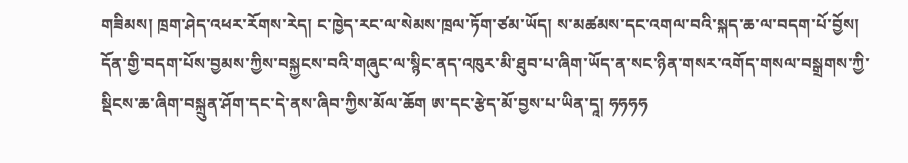གཟིམས། ཁྲག་ཤེད་འཕར་རོགས་རེད། ང་ཁྱེད་རང་ལ་སེམས་ཁྲལ་ཏོག་ཙམ་ཡོད། ས་མཚམས་དང་འགལ་བའི་སྐད་ཆ་ལ་བདག་པོ་བྱོས།
དོན་གྱི་བདག་པོས་བྱམས་ཀྱིས་བསྐྱངས་བའི་གཞུང་ལ་སྙིང་ནད་འཁུར་མི་ཐུབ་པ་ཞིག་ཡོད་ན་སང་ཉིན་གསར་འགོད་གསལ་བསྒྲགས་ཀྱི་སྡིངས་ཆ་ཞིག་བསྐྲུན་ཤོག་དང་དེ་ནས་ཞིབ་ཀྱིས་མོལ་ཆོག ཨ་དང་རྩེད་མོ་བྱས་པ་ཡིན་དཱ། ཧཧཧཧ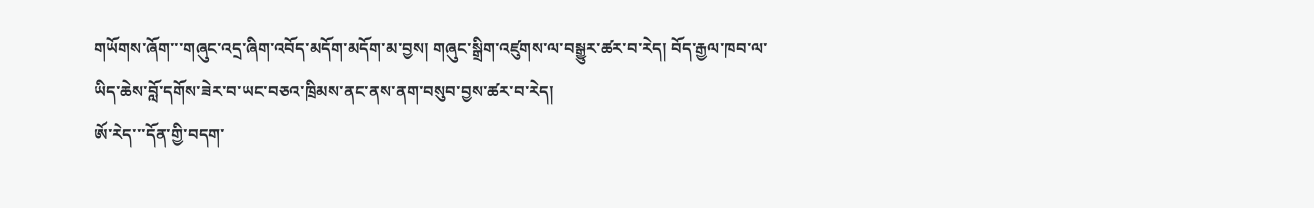གཡོགས་ཞོག་་་གཞུང་འདྲ་ཞིག་འབོད་མདོག་མདོག་མ་བྱས། གཞུང་སྒྲིག་འཛུགས་ལ་བསྒྱུར་ཚར་བ་རེད། བོད་རྒྱལ་ཁབ་ལ་ཡིད་ཆེས་བློ་དགོས་ཟེར་བ་ཡང་བཅའ་ཁྲིམས་ནང་ནས་ནག་བསུབ་བྱས་ཚར་བ་རེད།
ཨོ་རེད་་་དོན་གྱི་བདག་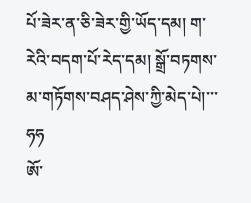པོ་ཟེར་ན་ཅི་ཟེར་གྱི་ཡོད་དམ། ག་རེའི་བདག་པོ་རེད་དམ། སྒྲོ་བཏགས་མ་གཏོགས་བཤད་ཤེས་ཀྱི་མེད་པེ།་་་ཧཧ
ཨོ་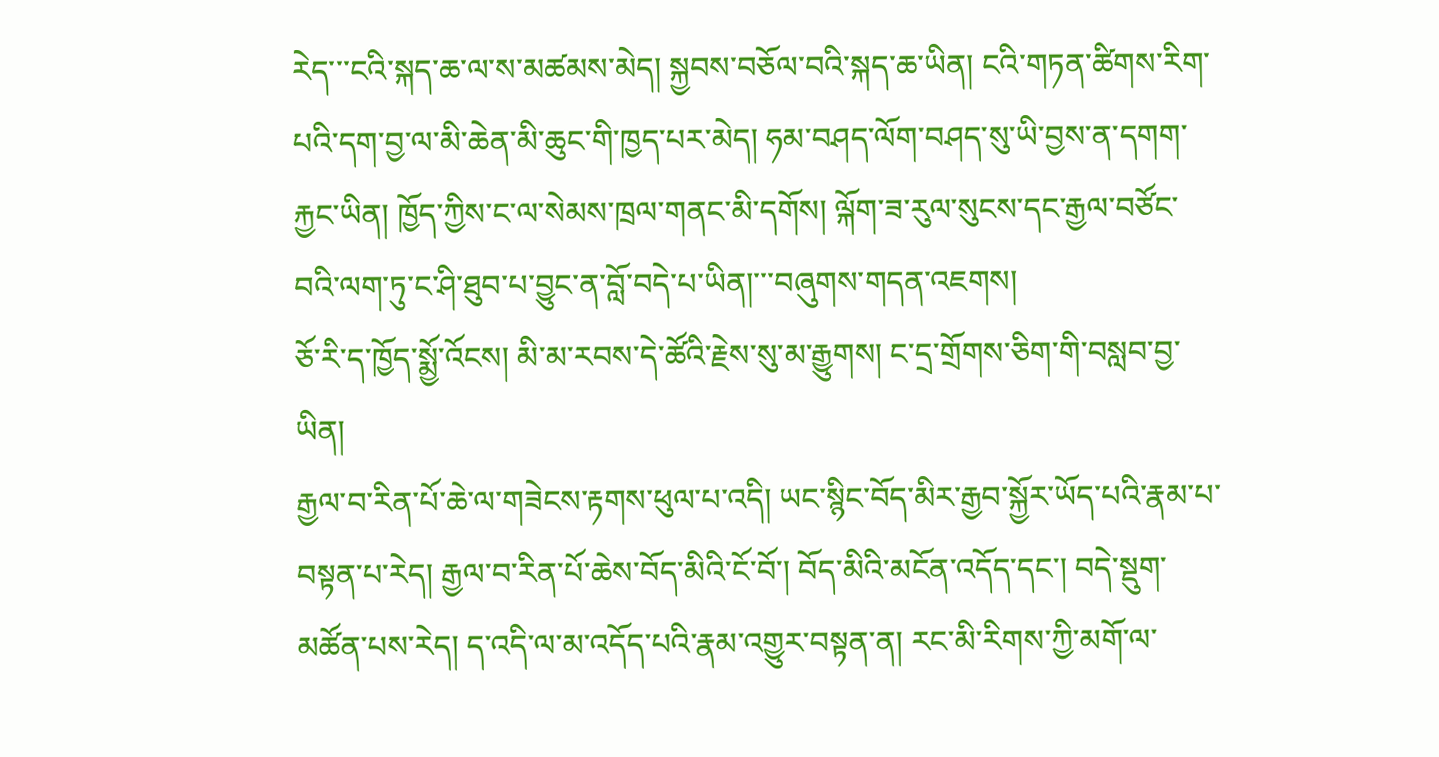རེད་་་ངའི་སྐད་ཆ་ལ་ས་མཚམས་མེད། སྐྱབས་བཅོལ་བའི་སྐད་ཆ་ཡིན། ངའི་གཏན་ཚིགས་རིག་པའི་དག་བྱ་ལ་མི་ཆེན་མི་ཆུང་གི་ཁྱད་པར་མེད། ཧམ་བཤད་ལོག་བཤད་སུ་ཡི་བྱས་ན་དགག་རྐྱང་ཡིན། ཁྱོད་ཀྱིས་ང་ལ་སེམས་ཁྲལ་གནང་མི་དགོས། ལྐོག་ཟ་རུལ་སུངས་དང་རྒྱལ་བཙོང་བའི་ལག་ཏུ་ང་ཤི་ཐུབ་པ་བྱུང་ན་བློ་བདེ་པ་ཡིན།་་་བཞུགས་གདན་འཇགས།
ཅོ་རི་ད་ཁྱོད་སྨྱོ་འོངས། མི་མ་རབས་དེ་ཚོའི་རྗེས་སུ་མ་རྒྱུགས། ང་དྲ་གྲོགས་ཅིག་གི་བསླབ་བྱ་ཡིན།
རྒྱལ་བ་རིན་པོ་ཆེ་ལ་གཟེངས་རྟགས་ཕུལ་པ་འདི། ཡང་སྙིང་བོད་མིར་རྒྱབ་སྐྱོར་ཡོད་པའི་རྣམ་པ་བསྟན་པ་རེད། རྒྱལ་བ་རིན་པོ་ཆེས་བོད་མིའི་ངོ་བོ་། བོད་མིའི་མངོན་འདོད་དང་། བདེ་སྡུག་མཚོན་པས་རེད། ད་འདི་ལ་མ་འདོད་པའི་རྣམ་འགྱུར་བསྟན་ན། རང་མི་རིགས་ཀྱི་མགོ་ལ་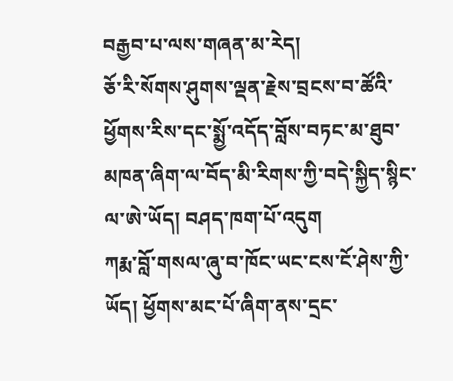བརྒྱབ་པ་ལས་གཞན་མ་རེད།
ཅོ་རི་སོགས་ཤུགས་ལྡན་རྗེས་བྲངས་བ་ཚོའི་ཕྱོགས་རིས་དང་སྨྱོ་འདོད་བློས་བཏང་མ་ཐུབ་མཁན་ཞིག་ལ་བོད་མི་རིགས་ཀྱི་བདེ་སྐྱིད་སྙིང་ལ་ཨེ་ཡོད། བཤད་ཁག་པོ་འདུག
ཀརྨ་བློ་གསལ་ཞུ་བ་ཁོང་ཡང་ངས་ངོ་ཤེས་ཀྱི་ཡོད། ཕྱོགས་མང་པོ་ཞིག་ནས་དྲང་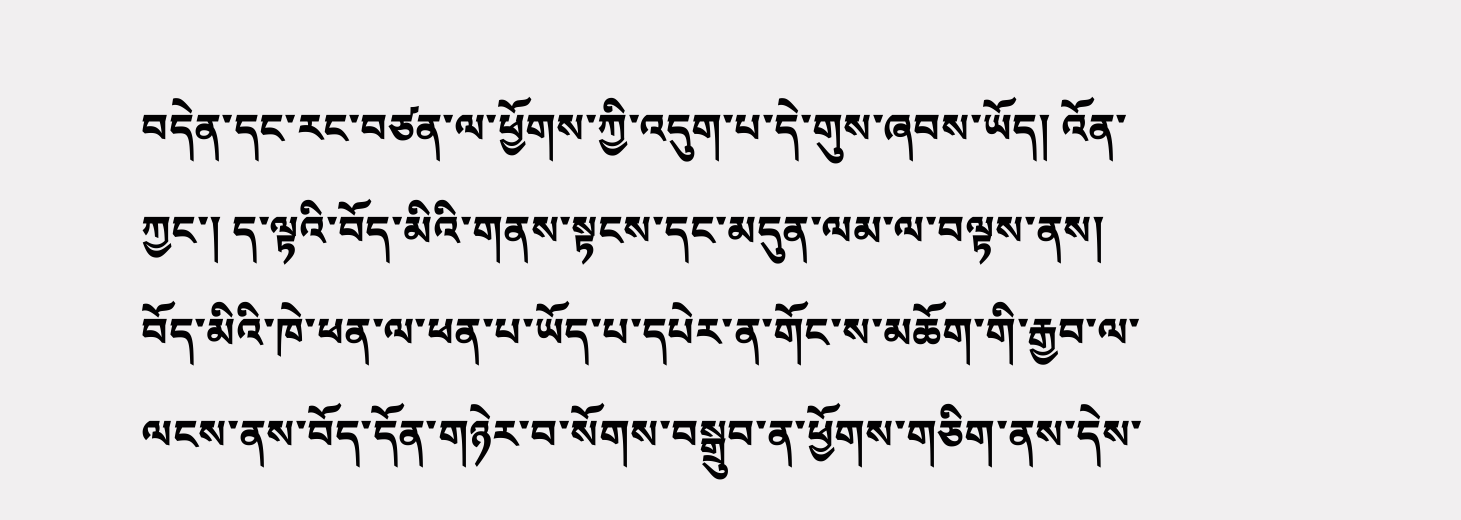བདེན་དང་རང་བཙན་ལ་ཕྱོགས་ཀྱི་འདུག་པ་དེ་གུས་ཞབས་ཡོད། འོན་ཀྱང་། ད་ལྟའི་བོད་མིའི་གནས་སྟངས་དང་མདུན་ལམ་ལ་བལྟས་ནས། བོད་མིའི་ཁེ་ཕན་ལ་ཕན་པ་ཡོད་པ་དཔེར་ན་གོང་ས་མཆོག་གི་རྒྱབ་ལ་ལངས་ནས་བོད་དོན་གཉེར་བ་སོགས་བསྒྲུབ་ན་ཕྱོགས་གཅིག་ནས་དེས་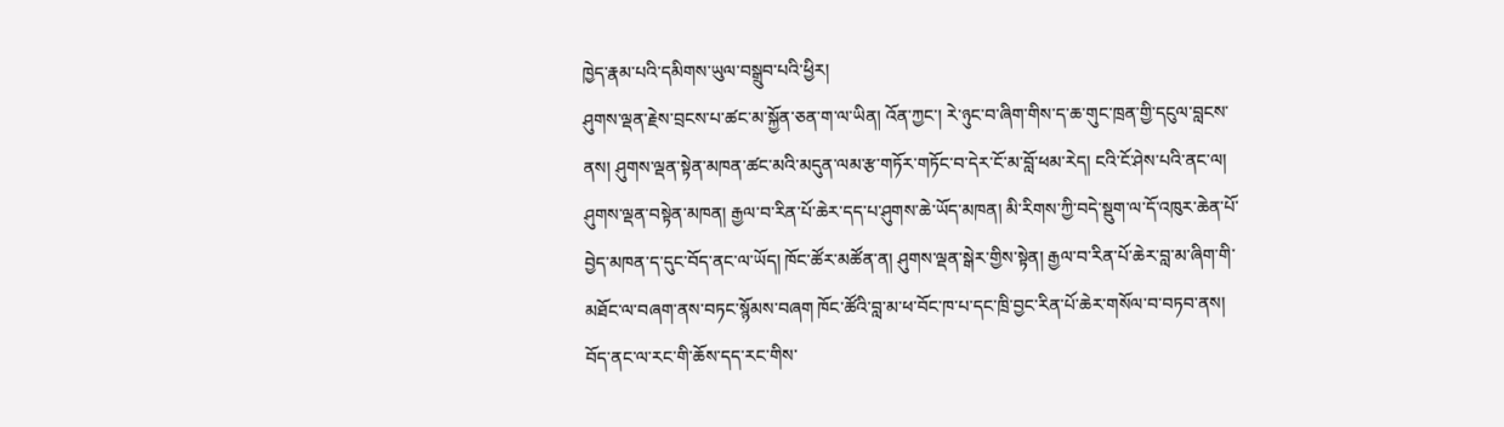ཁྱེད་རྣམ་པའི་དམིགས་ཡུལ་བསྒྲུབ་པའི་ཕྱིར།
ཤུགས་ལྡན་རྗེས་བྲངས་པ་ཚང་མ་སྐྱོན་ཅན་ག་ལ་ཡིན། འོན་ཀྱང་། རེ་ཉུང་བ་ཞིག་གིས་ད་ཆ་གུང་ཁྲན་གྱི་དངུལ་བླངས་ནས། ཤུགས་ལྡན་སྟེན་མཁན་ཚང་མའི་མདུན་ལམ་རྩ་གཏོར་གཏོང་བ་དེར་ངོ་མ་བློ་ཕམ་རེད། ངའི་ངོ་ཤེས་པའི་ནང་ལ། ཤུགས་ལྡན་བསྟེན་མཁན། རྒྱལ་བ་རིན་པོ་ཆེར་དད་པ་ཤུགས་ཆེ་ཡོད་མཁན། མི་རིགས་ཀྱི་བདེ་སྡུག་ལ་དོ་འཁུར་ཆེན་པོ་བྱེད་མཁན་ད་དུང་བོད་ནང་ལ་ཡོད། ཁོང་ཚོར་མཚོན་ན། ཤུགས་ལྡན་སྒེར་གྱིས་སྟེན། རྒྱལ་བ་རིན་པོ་ཆེར་བླ་མ་ཞིག་གི་མཐོང་ལ་བཞག་ནས་བཏང་སྙོམས་བཞག ཁོང་ཚོའི་བླ་མ་ཕ་བོང་ཁ་པ་དང་ཁྲི་བྱང་རིན་པོ་ཆེར་གསོལ་བ་བཏབ་ནས། བོད་ནང་ལ་རང་གི་ཆོས་དད་རང་གིས་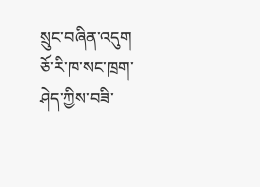སྲུང་བཞིན་འདུག
ཅོ་རི་ཁ་སང་ཁྲག་ཤེད་ཀྱིས་བཟི་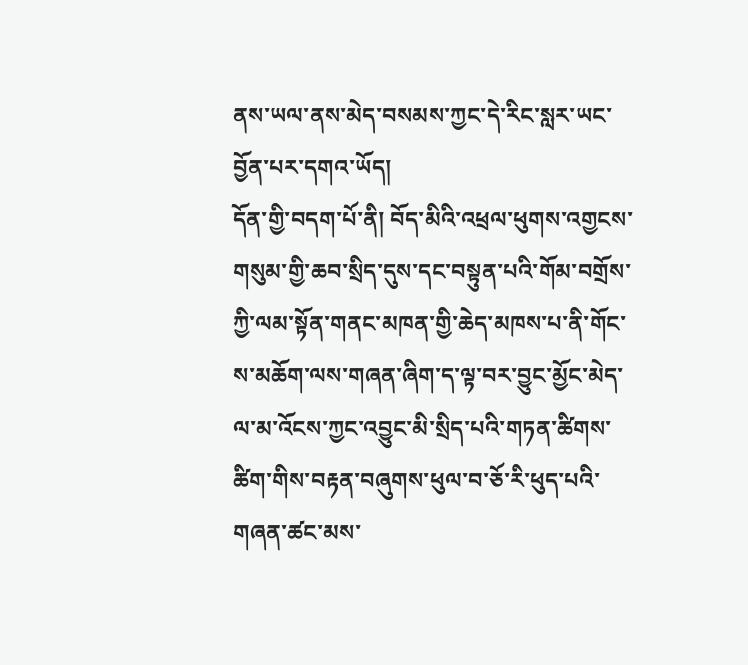ནས་ཡལ་ནས་མེད་བསམས་ཀྱང་དེ་རིང་སླར་ཡང་བྱོན་པར་དགའ་ཡོད།
དོན་གྱི་བདག་པོ་ནི། བོད་མིའི་འཕྲལ་ཕུགས་འགྱངས་གསུམ་གྱི་ཆབ་སྲིད་དུས་དང་བསྟུན་པའི་གོམ་བགྲོས་ཀྱི་ལམ་སྟོན་གནང་མཁན་གྱི་ཆེད་མཁས་པ་ནི་གོང་ས་མཆོག་ལས་གཞན་ཞིག་ད་ལྟ་བར་བྱུང་མྱོང་མེད་ལ་མ་འོངས་ཀྱང་འབྱུང་མི་སྲིད་པའི་གཏན་ཚིགས་ཚིག་གིས་བརྟན་བཞུགས་ཕུལ་བ་ཅོ་རི་ཕུད་པའི་གཞན་ཚང་མས་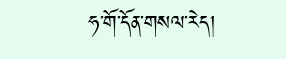ཧ་གོ་དོན་གསལ་རེད།